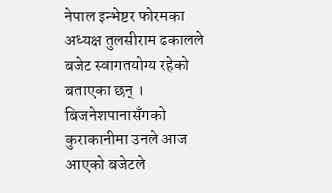नेपाल इन्भेष्टर फोरमका अध्यक्ष तुलसीराम ढकालले बजेट स्वागतयोग्य रहेको बताएका छन् । बिजनेशपानासँगको कुराकानीमा उनले आज आएको बजेटले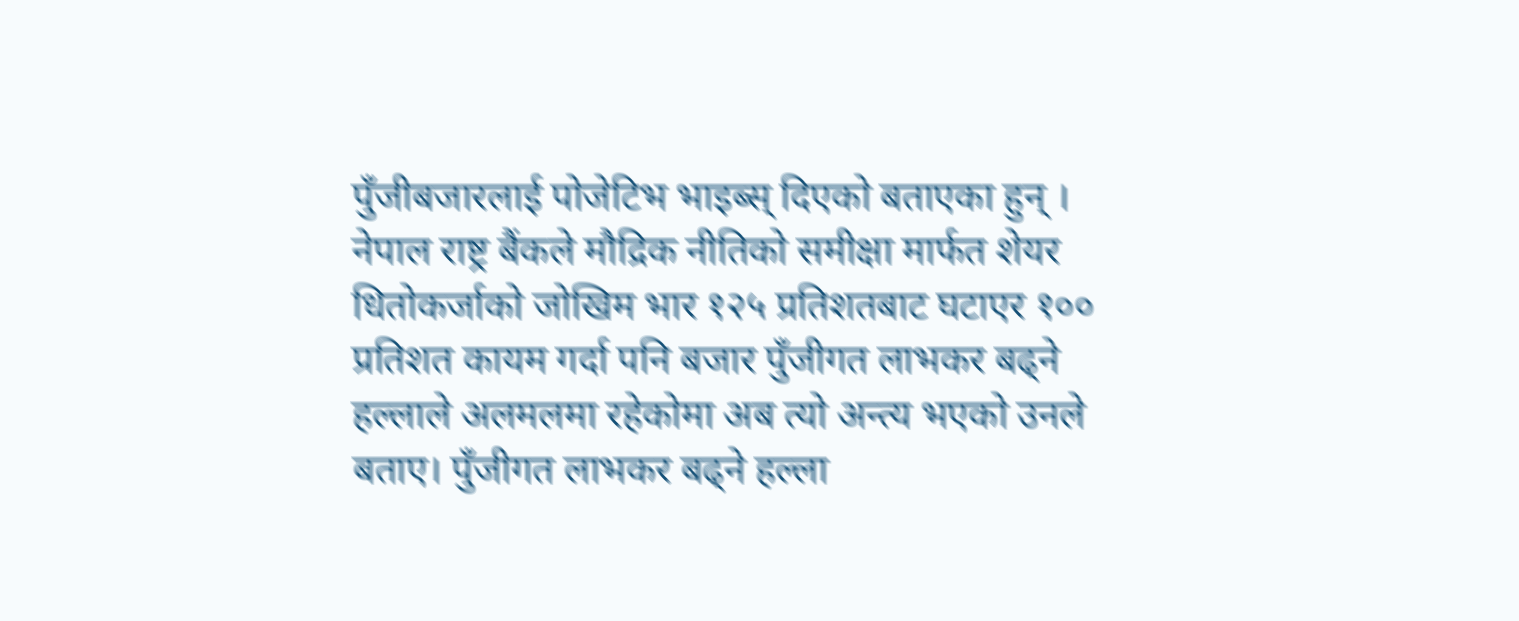पुँजीबजारलाई पोजेटिभ भाइब्स् दिएको बताएका हुन् ।
नेपाल राष्ट्र बैंकले मौद्रिक नीतिको समीक्षा मार्फत शेयर धितोकर्जाको जोखिम भार १२५ प्रतिशतबाट घटाएर १०० प्रतिशत कायम गर्दा पनि बजार पुँजीगत लाभकर बढ्ने हल्लाले अलमलमा रहेकोमा अब त्यो अन्त्य भएको उनले बताए। पुँजीगत लाभकर बढ्ने हल्ला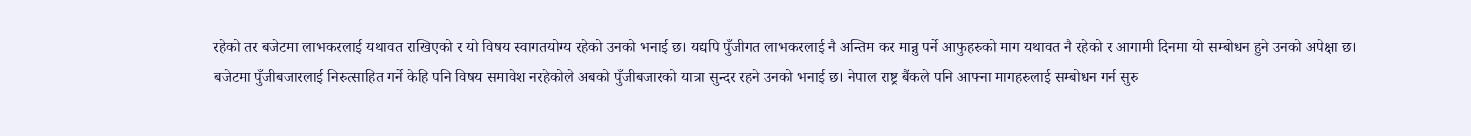रहेको तर बजेटमा लाभकरलाई यथावत राखिएको र यो विषय स्वागतयोग्य रहेको उनको भनाई छ। यद्यपि पुँजीगत लाभकरलाई नै अन्तिम कर मान्नु पर्ने आफुहरुको माग यथावत नै रहेको र आगामी दिनमा यो सम्बोधन हुने उनको अपेक्षा छ।
बजेटमा पुँजीबजारलाई निरुत्साहित गर्ने केहि पनि विषय समावेश नरहेकोले अबको पुँजीबजारको यात्रा सुन्दर रहने उनको भनाई छ। नेपाल राष्ट्र बैंकले पनि आफ्ना मागहरुलाई सम्बोधन गर्न सुरु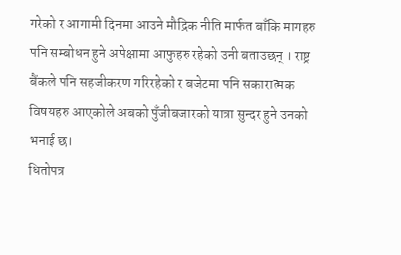गरेको र आगामी दिनमा आउने मौद्रिक नीति मार्फत बाँकि मागहरु पनि सम्बोधन हुने अपेक्षामा आफुहरु रहेको उनी बताउछन् । राष्ट्र बैंकले पनि सहजीकरण गरिरहेको र बजेटमा पनि सकारात्मक विषयहरु आएकोले अबको पुँजीबजारको यात्रा सुन्दर हुने उनको भनाई छ।
धितोपत्र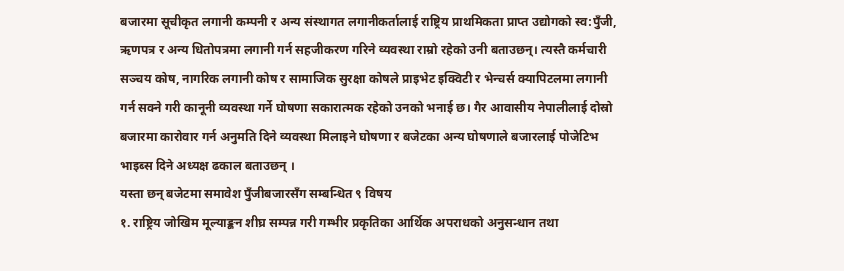बजारमा सूचीकृत लगानी कम्पनी र अन्य संस्थागत लगानीकर्तालाई राष्ट्रिय प्राथमिकता प्राप्त उद्योगको स्व:पुँजी, ऋणपत्र र अन्य धितोपत्रमा लगानी गर्न सहजीकरण गरिने व्यवस्था राम्रो रहेको उनी बताउछन्। त्यस्तै कर्मचारी सञ्चय कोष, नागरिक लगानी कोष र सामाजिक सुरक्षा कोषले प्राइभेट इक्विटी र भेन्चर्स क्यापिटलमा लगानी गर्न सक्ने गरी कानूनी व्यवस्था गर्ने घोषणा सकारात्मक रहेको उनको भनाई छ। गैर आवासीय नेपालीलाई दोस्रो बजारमा कारोवार गर्न अनुमति दिने व्यवस्था मिलाइने घोषणा र बजेटका अन्य घोषणाले बजारलाई पोजेटिभ भाइब्स दिने अध्यक्ष ढकाल बताउछन् ।
यस्ता छन् बजेटमा समावेश पुँजीबजारसँग सम्बन्धित ९ विषय
१. राष्ट्रिय जोखिम मूल्याङ्कन शीघ्र सम्पन्न गरी गम्भीर प्रकृतिका आर्थिक अपराधको अनुसन्धान तथा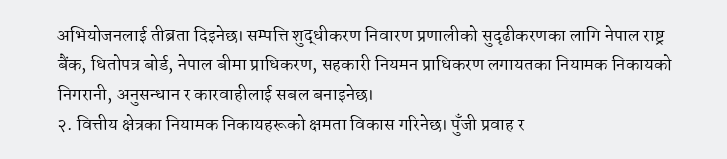अभियोजनलाई तीब्रता दिइनेछ। सम्पत्ति शुद्धीकरण निवारण प्रणालीको सुदृढीकरणका लागि नेपाल राष्ट्र बैंक, धितोपत्र बोर्ड, नेपाल बीमा प्राधिकरण, सहकारी नियमन प्राधिकरण लगायतका नियामक निकायको निगरानी, अनुसन्धान र कारवाहीलाई सबल बनाइनेछ।
२. वित्तीय क्षेत्रका नियामक निकायहरूको क्षमता विकास गरिनेछ। पुँजी प्रवाह र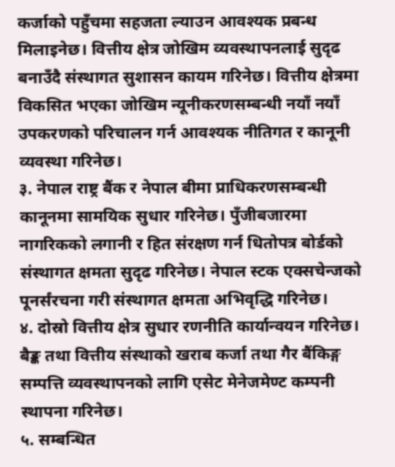कर्जाको पहुँचमा सहजता ल्याउन आवश्यक प्रबन्ध मिलाइनेछ। वित्तीय क्षेत्र जोखिम व्यवस्थापनलाई सुदृढ बनाउँदै संस्थागत सुशासन कायम गरिनेछ। वित्तीय क्षेत्रमा विकसित भएका जोखिम न्यूनीकरणसम्बन्धी नयाँ नयाँ उपकरणको परिचालन गर्न आवश्यक नीतिगत र कानूनी व्यवस्था गरिनेछ।
३. नेपाल राष्ट्र बैंक र नेपाल बीमा प्राधिकरणसम्बन्धी कानूनमा सामयिक सुधार गरिनेछ। पुँजीबजारमा नागरिकको लगानी र हित संरक्षण गर्न धितोपत्र बोर्डको संस्थागत क्षमता सुदृढ गरिनेछ। नेपाल स्टक एक्सचेन्जको पूनर्संरचना गरी संस्थागत क्षमता अभिवृद्धि गरिनेछ।
४. दोस्रो वित्तीय क्षेत्र सुधार रणनीति कार्यान्वयन गरिनेछ। बैङ्क तथा वित्तीय संस्थाको खराब कर्जा तथा गैर बैंकिङ्ग सम्पत्ति व्यवस्थापनको लागि एसेट मेनेजमेण्ट कम्पनी स्थापना गरिनेछ।
५. सम्बन्धित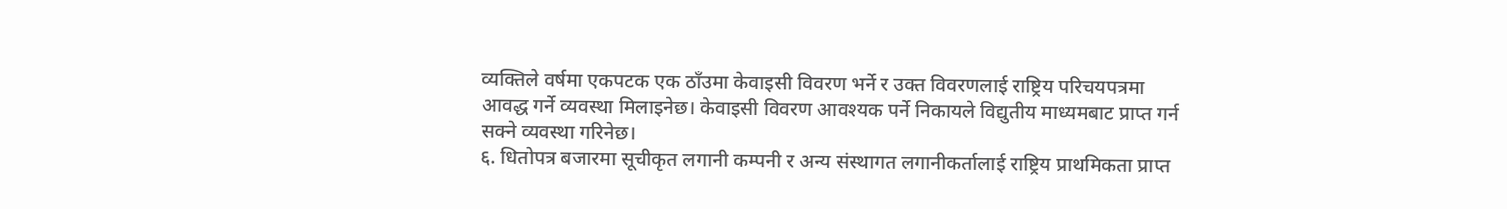व्यक्तिले वर्षमा एकपटक एक ठाँउमा केवाइसी विवरण भर्ने र उक्त विवरणलाई राष्ट्रिय परिचयपत्रमा आवद्ध गर्ने व्यवस्था मिलाइनेछ। केवाइसी विवरण आवश्यक पर्ने निकायले विद्युतीय माध्यमबाट प्राप्त गर्न सक्ने व्यवस्था गरिनेछ।
६. धितोपत्र बजारमा सूचीकृत लगानी कम्पनी र अन्य संस्थागत लगानीकर्तालाई राष्ट्रिय प्राथमिकता प्राप्त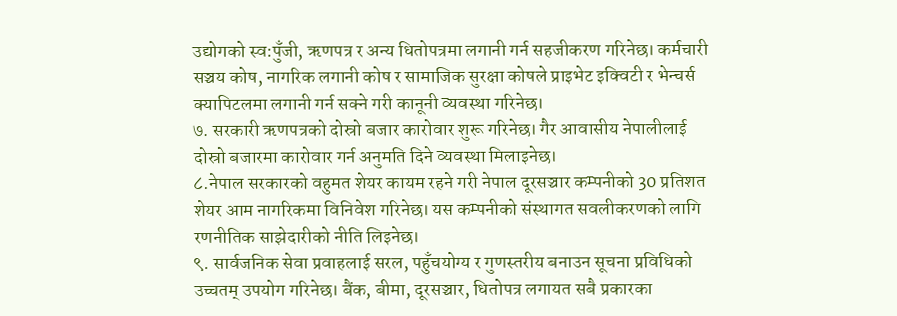उद्योगको स्व:पुँजी, ऋणपत्र र अन्य धितोपत्रमा लगानी गर्न सहजीकरण गरिनेछ। कर्मचारी सञ्चय कोष, नागरिक लगानी कोष र सामाजिक सुरक्षा कोषले प्राइभेट इक्विटी र भेन्चर्स क्यापिटलमा लगानी गर्न सक्ने गरी कानूनी व्यवस्था गरिनेछ।
७. सरकारी ऋणपत्रको दोस्रो बजार कारोवार शुरू गरिनेछ। गैर आवासीय नेपालीलाई दोस्रो बजारमा कारोवार गर्न अनुमति दिने व्यवस्था मिलाइनेछ।
८.नेपाल सरकारको वहुमत शेयर कायम रहने गरी नेपाल दूरसञ्चार कम्पनीको 30 प्रतिशत शेयर आम नागरिकमा विनिवेश गरिनेछ। यस कम्पनीको संस्थागत सवलीकरणको लागि रणनीतिक साझेदारीको नीति लिइनेछ।
९. सार्वजनिक सेवा प्रवाहलाई सरल, पहुँचयोग्य र गुणस्तरीय बनाउन सूचना प्रविधिको उच्चतम् उपयोग गरिनेछ। बैंक, बीमा, दूरसञ्चार, धितोपत्र लगायत सबै प्रकारका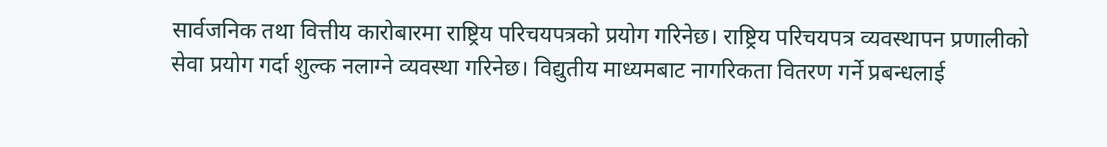सार्वजनिक तथा वित्तीय कारोबारमा राष्ट्रिय परिचयपत्रको प्रयोग गरिनेछ। राष्ट्रिय परिचयपत्र व्यवस्थापन प्रणालीको सेवा प्रयोग गर्दा शुल्क नलाग्ने व्यवस्था गरिनेछ। विद्युतीय माध्यमबाट नागरिकता वितरण गर्ने प्रबन्धलाई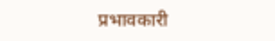प्रभावकारी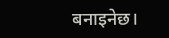बनाइनेछ।